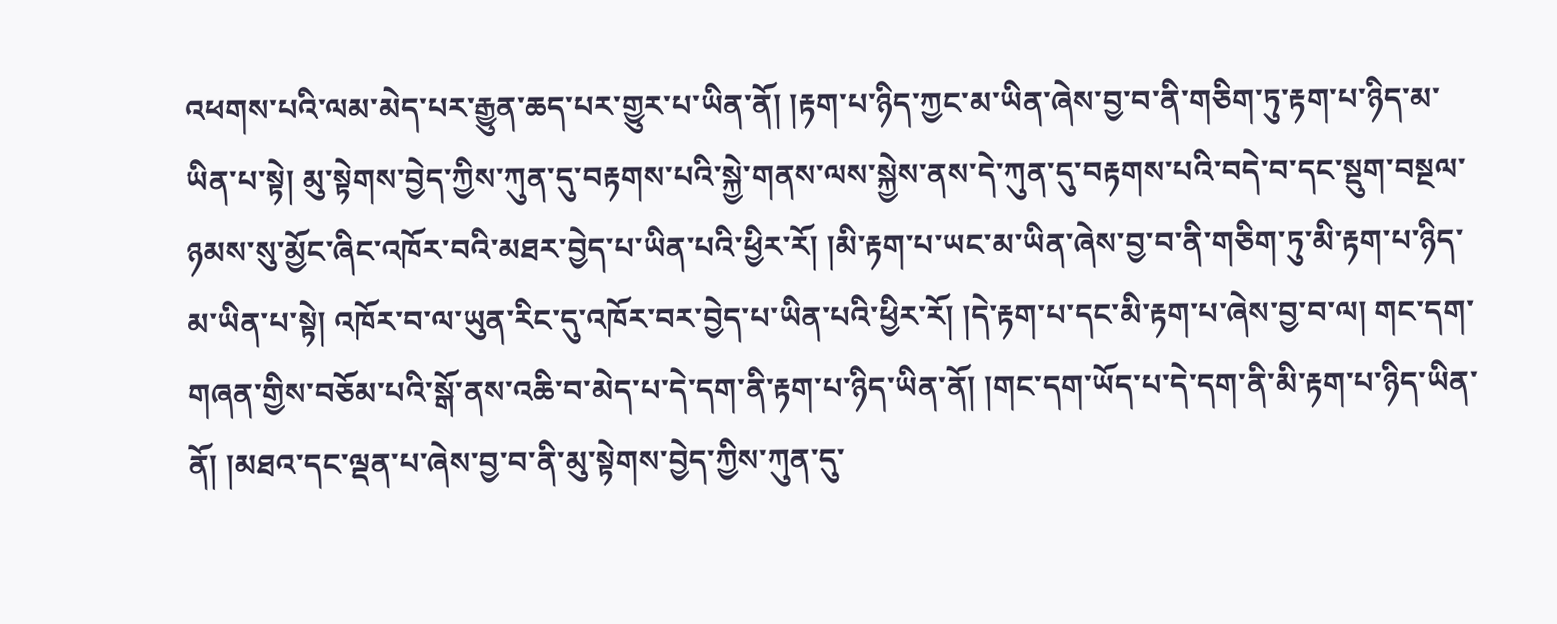འཕགས་པའི་ལམ་མེད་པར་རྒྱུན་ཆད་པར་གྱུར་པ་ཡིན་ནོ། །རྟག་པ་ཉིད་ཀྱང་མ་ཡིན་ཞེས་བྱ་བ་ནི་གཅིག་ཏུ་རྟག་པ་ཉིད་མ་ཡིན་པ་སྟེ། མུ་སྟེགས་བྱེད་ཀྱིས་ཀུན་དུ་བརྟགས་པའི་སྐྱེ་གནས་ལས་སྐྱེས་ནས་དེ་ཀུན་དུ་བརྟགས་པའི་བདེ་བ་དང་སྡུག་བསྔལ་ཉམས་སུ་མྱོང་ཞིང་འཁོར་བའི་མཐར་བྱེད་པ་ཡིན་པའི་ཕྱིར་རོ། །མི་རྟག་པ་ཡང་མ་ཡིན་ཞེས་བྱ་བ་ནི་གཅིག་ཏུ་མི་རྟག་པ་ཉིད་མ་ཡིན་པ་སྟེ། འཁོར་བ་ལ་ཡུན་རིང་དུ་འཁོར་བར་བྱེད་པ་ཡིན་པའི་ཕྱིར་རོ། །དེ་རྟག་པ་དང་མི་རྟག་པ་ཞེས་བྱ་བ་ལ། གང་དག་གཞན་གྱིས་བཅོམ་པའི་སྒོ་ནས་འཆི་བ་མེད་པ་དེ་དག་ནི་རྟག་པ་ཉིད་ཡིན་ནོ། །གང་དག་ཡོད་པ་དེ་དག་ནི་མི་རྟག་པ་ཉིད་ཡིན་ནོ། །མཐའ་དང་ལྡན་པ་ཞེས་བྱ་བ་ནི་མུ་སྟེགས་བྱེད་ཀྱིས་ཀུན་དུ་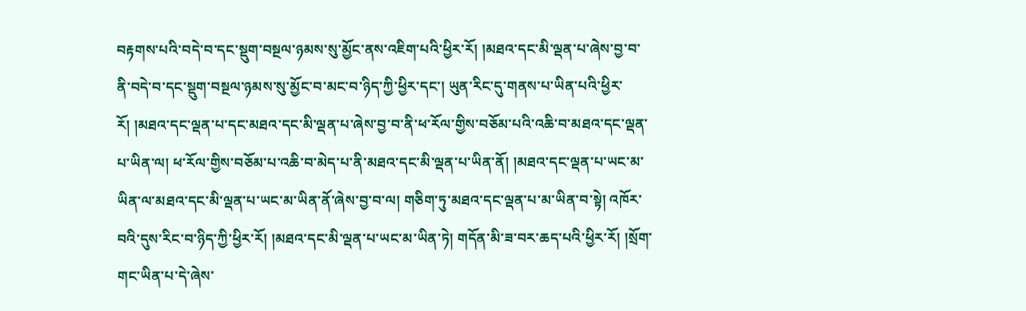བརྟགས་པའི་བདེ་བ་དང་སྡུག་བསྔལ་ཉམས་སུ་མྱོང་ནས་འཇིག་པའི་ཕྱིར་རོ། །མཐའ་དང་མི་ལྡན་པ་ཞེས་བྱ་བ་ནི་བདེ་བ་དང་སྡུག་བསྔལ་ཉམས་སུ་མྱོང་བ་མང་བ་ཉིད་ཀྱི་ཕྱིར་དང་། ཡུན་རིང་དུ་གནས་པ་ཡིན་པའི་ཕྱིར་རོ། །མཐའ་དང་ལྡན་པ་དང་མཐའ་དང་མི་ལྡན་པ་ཞེས་བྱ་བ་ནི་ཕ་རོལ་གྱིས་བཅོམ་པའི་འཆི་བ་མཐའ་དང་ལྡན་པ་ཡིན་ལ། ཕ་རོལ་གྱིས་བཅོམ་པ་འཆི་བ་མེད་པ་ནི་མཐའ་དང་མི་ལྡན་པ་ཡིན་ནོ། །མཐའ་དང་ལྡན་པ་ཡང་མ་ཡིན་ལ་མཐའ་དང་མི་ལྡན་པ་ཡང་མ་ཡིན་ནོ་ཞེས་བྱ་བ་ལ། གཅིག་ཏུ་མཐའ་དང་ལྡན་པ་མ་ཡིན་བ་སྟེ། འཁོར་བའི་དུས་རིང་བ་ཉིད་ཀྱི་ཕྱིར་རོ། །མཐའ་དང་མི་ལྡན་པ་ཡང་མ་ཡིན་ཏེ། གདོན་མི་ཟ་བར་ཆད་པའི་ཕྱིར་རོ། །སྲོག་གང་ཡིན་པ་དེ་ཞེས་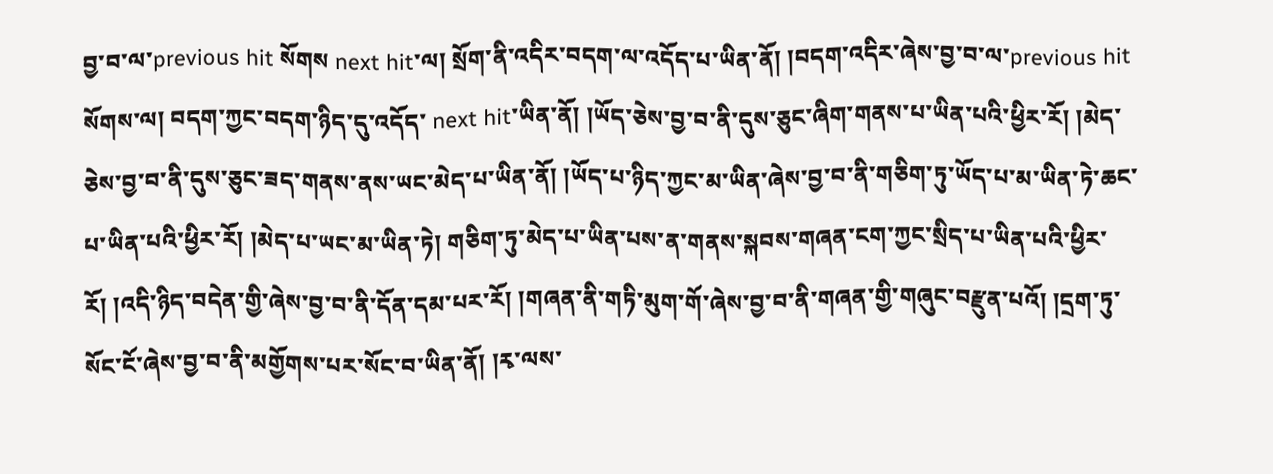བྱ་བ་ལ་previous hit སོགས next hit་ལ། སྲོག་ནི་འདིར་བདག་ལ་འདོད་པ་ཡིན་ནོ། །བདག་འདིར་ཞེས་བྱ་བ་ལ་previous hit སོགས་ལ། བདག་ཀྱང་བདག་ཉིད་དུ་འདོད་ next hit་ཡིན་ནོ། །ཡོད་ཅེས་བྱ་བ་ནི་དུས་ཅུང་ཞིག་གནས་པ་ཡིན་པའི་ཕྱིར་རོ། །མེད་ཅེས་བྱ་བ་ནི་དུས་ཅུང་ཟད་གནས་ནས་ཡང་མེད་པ་ཡིན་ནོ། །ཡོད་པ་ཉིད་ཀྱང་མ་ཡིན་ཞེས་བྱ་བ་ནི་གཅིག་ཏུ་ཡོད་པ་མ་ཡིན་ཏེ་ཆང་པ་ཡིན་པའི་ཕྱིར་རོ། །མེད་པ་ཡང་མ་ཡིན་ཏེ། གཅིག་ཏུ་མེད་པ་ཡིན་པས་ན་གནས་སྐབས་གཞན་ངག་ཀྱང་སྲིད་པ་ཡིན་པའི་ཕྱིར་རོ། །འདི་ཉིད་བདེན་གྱི་ཞེས་བྱ་བ་ནི་དོན་དམ་པར་རོ། །གཞན་ནི་གཏི་མུག་གོ་ཞེས་བྱ་བ་ནི་གཞན་གྱི་གཞུང་བརྫུན་པའོ། །དྲག་ཏུ་སོང་ངོ་ཞེས་བྱ་བ་ནི་མགྱོགས་པར་སོང་བ་ཡིན་ནོ། །རྭ་ལས་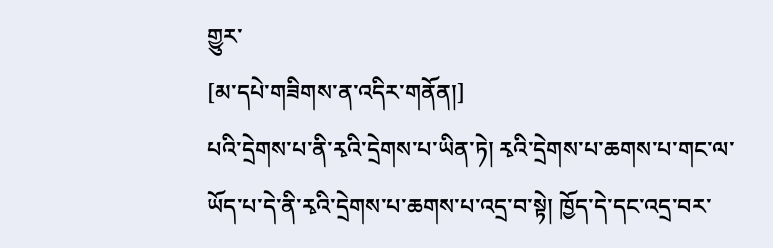གྱུར་
[མ་དཔེ་གཟིགས་ན་འདིར་གནོན།]
པའི་དྲེགས་པ་ནི་རྭའི་དྲེགས་པ་ཡིན་ཏེ། རྭའི་དྲེགས་པ་ཆགས་པ་གང་ལ་ཡོད་པ་དེ་ནི་རྭའི་དྲེགས་པ་ཆགས་པ་འདྲ་བ་སྟེ། ཁྱོད་དེ་དང་འདྲ་བར་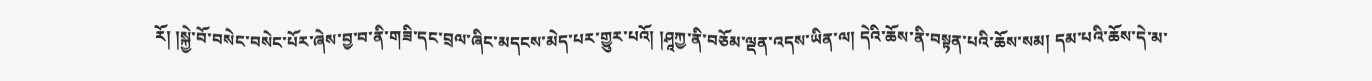རོ། །སྐྱེ་བོ་བསེང་བསེང་པོར་ཞེས་བྱ་བ་ནི་གཟི་དང་བྲལ་ཞིང་མདངས་མེད་པར་གྱུར་པའོ། །ཤཱཀྱ་ནི་བཅོམ་ལྡན་འདས་ཡིན་ལ། དེའི་ཆོས་ནི་བསྟན་པའི་ཆོས་སམ། དམ་པའི་ཆོས་དེ་མ་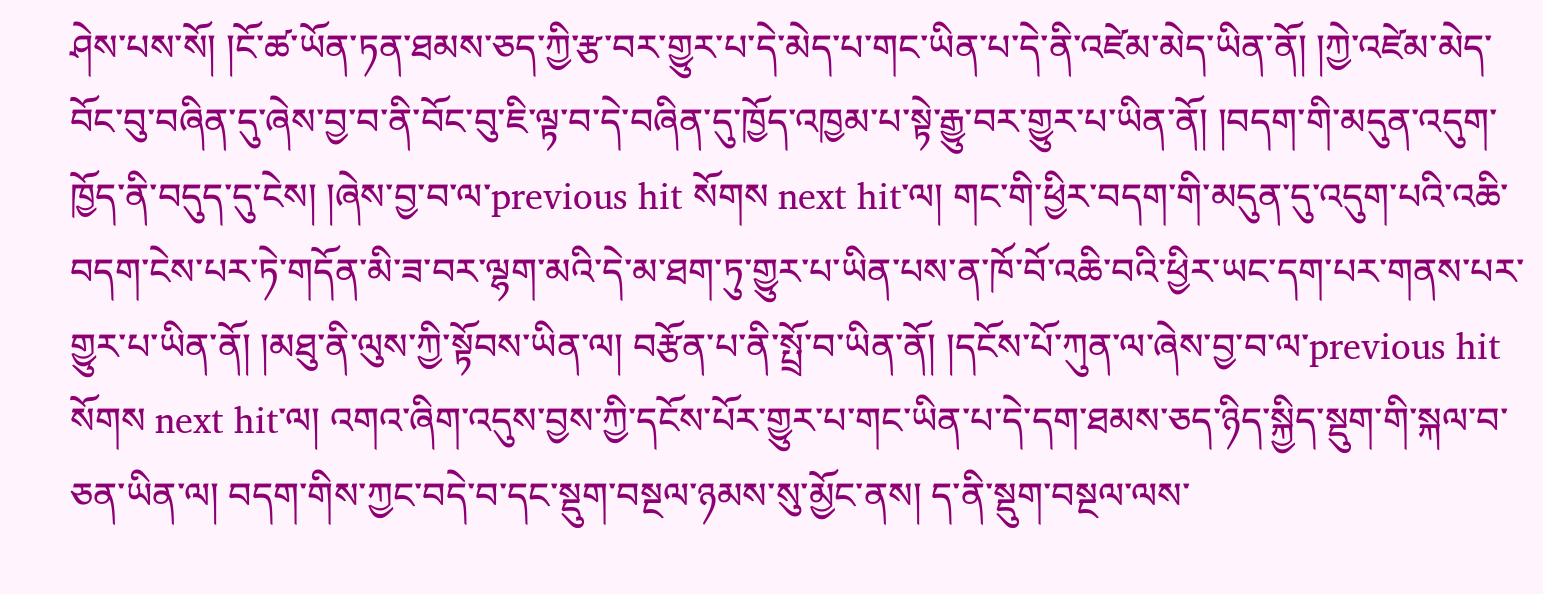ཤེས་པས་སོ། །ངོ་ཚ་ཡོན་ཏན་ཐམས་ཅད་ཀྱི་རྩ་བར་གྱུར་པ་དེ་མེད་པ་གང་ཡིན་པ་དེ་ནི་འཛེམ་མེད་ཡིན་ནོ། །ཀྱེ་འཛེམ་མེད་བོང་བུ་བཞིན་དུ་ཞེས་བྱ་བ་ནི་བོང་བུ་ཇི་ལྟ་བ་དེ་བཞིན་དུ་ཁྱོད་འཁྱམ་པ་སྟེ་རྒྱུ་བར་གྱུར་པ་ཡིན་ནོ། །བདག་གི་མདུན་འདུག་ཁྱོད་ནི་བདུད་དུ་ངེས། །ཞེས་བྱ་བ་ལ་previous hit སོགས next hit་ལ། གང་གི་ཕྱིར་བདག་གི་མདུན་དུ་འདུག་པའི་འཆི་བདག་ངེས་པར་ཏེ་གདོན་མི་ཟ་བར་ལྷག་མའི་དེ་མ་ཐག་ཏུ་གྱུར་པ་ཡིན་པས་ན་ཁོ་བོ་འཆི་བའི་ཕྱིར་ཡང་དག་པར་གནས་པར་གྱུར་པ་ཡིན་ནོ། །མཐུ་ནི་ལུས་ཀྱི་སྟོབས་ཡིན་ལ། བརྩོན་པ་ནི་སྤྲོ་བ་ཡིན་ནོ། །དངོས་པོ་ཀུན་ལ་ཞེས་བྱ་བ་ལ་previous hit སོགས next hit་ལ། འགའ་ཞིག་འདུས་བྱས་ཀྱི་དངོས་པོར་གྱུར་པ་གང་ཡིན་པ་དེ་དག་ཐམས་ཅད་ཉིད་སྐྱིད་སྡུག་གི་སྐལ་བ་ཅན་ཡིན་ལ། བདག་གིས་ཀྱང་བདེ་བ་དང་སྡུག་བསྔལ་ཉམས་སུ་མྱོང་ནས། ད་ནི་སྡུག་བསྔལ་ལས་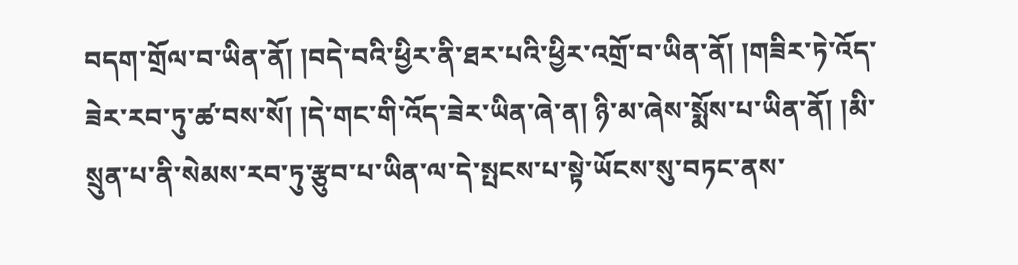བདག་གྲོལ་བ་ཡིན་ནོ། །བདེ་བའི་ཕྱིར་ནི་ཐར་པའི་ཕྱིར་འགྲོ་བ་ཡིན་ནོ། །གཟིར་ཏེ་འོད་ཟེར་རབ་ཏུ་ཚ་བས་སོ། །དེ་གང་གི་འོད་ཟེར་ཡིན་ཞེ་ན། ཉི་མ་ཞེས་སྨོས་པ་ཡིན་ནོ། །མི་སྲུན་པ་ནི་སེམས་རབ་ཏུ་རྩུབ་པ་ཡིན་ལ་དེ་སྤངས་པ་སྟེ་ཡོངས་སུ་བཏང་ནས་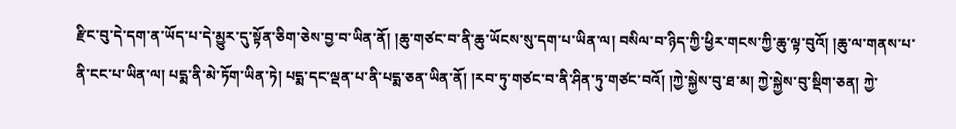རྫིང་བུ་དེ་དག་ན་ཡོད་པ་དེ་མྱུར་དུ་སྟོན་ཅིག་ཅེས་བྱ་བ་ཡིན་ནོ། །ཆུ་གཙང་བ་ནི་ཆུ་ཡོངས་སུ་དག་པ་ཡིན་ལ། བསིལ་བ་ཉིད་ཀྱི་ཕྱིར་གངས་ཀྱི་ཆུ་ལྟ་བུའོ། །ཆུ་ལ་གནས་པ་ནི་ངང་པ་ཡིན་ལ། པདྨ་ནི་མེ་ཏོག་ཡིན་ཏེ། པདྨ་དང་ལྡན་པ་ནི་པདྨ་ཅན་ཡིན་ནོ། །རབ་ཏུ་གཙང་བ་ནི་ཤིན་ཏུ་གཙང་བའོ། །ཀྱེ་སྐྱེས་བུ་ཐ་མ། ཀྱེ་སྐྱེས་བུ་སྡིག་ཅན། ཀྱེ་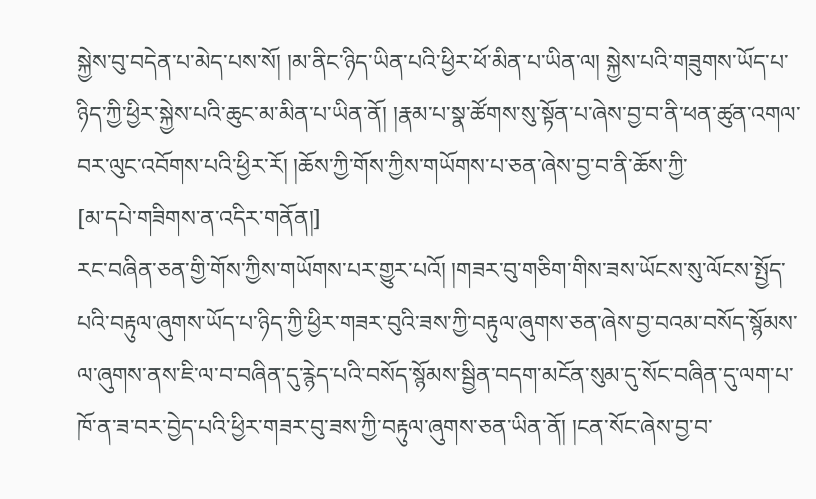སྐྱེས་བུ་བདེན་པ་མེད་པས་སོ། །མ་ནིང་ཉིད་ཡིན་པའི་ཕྱིར་ཕོ་མིན་པ་ཡིན་ལ། སྐྱེས་པའི་གཟུགས་ཡོད་པ་ཉིད་ཀྱི་ཕྱིར་སྐྱེས་པའི་ཆུང་མ་མིན་པ་ཡིན་ནོ། །རྣམ་པ་སྣ་ཚོགས་སུ་སྟོན་པ་ཞེས་བྱ་བ་ནི་ཕན་ཚུན་འགལ་བར་ལུང་འབོགས་པའི་ཕྱིར་རོ། །ཆོས་ཀྱི་གོས་ཀྱིས་གཡོགས་པ་ཅན་ཞེས་བྱ་བ་ནི་ཆོས་ཀྱི་
[མ་དཔེ་གཟིགས་ན་འདིར་གནོན།]
རང་བཞིན་ཅན་གྱི་གོས་ཀྱིས་གཡོགས་པར་གྱུར་པའོ། །གཟར་བུ་གཅིག་གིས་ཟས་ཡོངས་སུ་ལོངས་སྤྱོད་པའི་བརྟུལ་ཞུགས་ཡོད་པ་ཉིད་ཀྱི་ཕྱིར་གཟར་བུའི་ཟས་ཀྱི་བརྟུལ་ཞུགས་ཅན་ཞེས་བྱ་བའམ་བསོད་སྙོམས་ལ་ཞུགས་ནས་ཇི་ལ་བ་བཞིན་དུ་རྙེད་པའི་བསོད་སྙོམས་སྦྱིན་བདག་མངོན་སུམ་དུ་སོང་བཞིན་དུ་ལག་པ་ཁོ་ན་ཟ་བར་བྱེད་པའི་ཕྱིར་གཟར་བུ་ཟས་ཀྱི་བརྟུལ་ཞུགས་ཅན་ཡིན་ནོ། །ངན་སོང་ཞེས་བྱ་བ་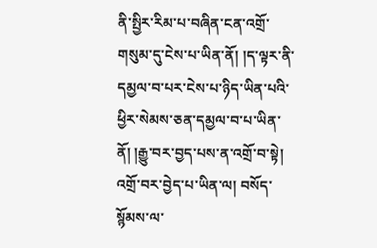ནི་སྤྱིར་རིམ་པ་བཞིན་ངན་འགྲོ་གསུམ་དུ་ངེས་པ་ཡིན་ནོ། །ད་ལྟར་ནི་དམྱལ་བ་པར་ངེས་པ་ཉིད་ཡིན་པའི་ཕྱིར་སེམས་ཅན་དམྱལ་བ་པ་ཡིན་ནོ། །རྒྱུ་བར་བྱད་པས་ན་འགྲོ་བ་སྟེ། འགྲོ་བར་བྱེད་པ་ཡིན་ལ། བསོད་སྙོམས་ལ་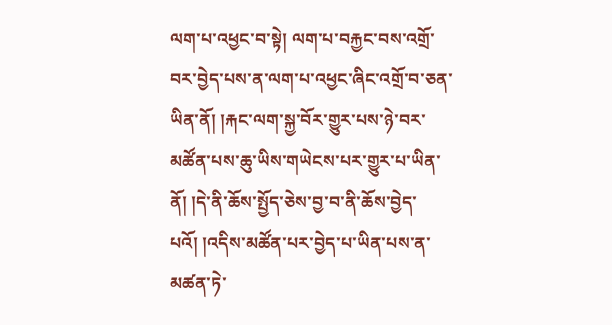ལག་པ་འཕྱང་བ་སྟེ། ལག་པ་བརྐྱང་བས་འགྲོ་བར་བྱེད་པས་ན་ལག་པ་འཕྱང་ཞིང་འགྲོ་བ་ཅན་ཡིན་ནོ། །རྐང་ལག་སྐྱ་བོར་གྱུར་པས་ཉེ་བར་མཚོན་པས་ཆུ་ཡིས་གཡེངས་པར་གྱུར་པ་ཡིན་ནོ། །དེ་ནི་ཆོས་སྤྱོད་ཅེས་བྱ་བ་ནི་ཆོས་བྱེད་པའོ། །འདིས་མཚོན་པར་བྱེད་པ་ཡིན་པས་ན་མཚན་ཏེ་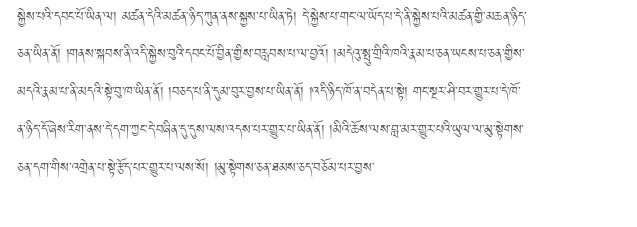སྐྱེས་པའི་དབང་པོ་ཡིན་ལ། མཚན་དེའི་མཚན་ཉིད་ཀུན་ནས་སྐྱས་པ་ཡིན་ཏེ། དེ་སྐྱེས་པ་གང་ལ་ཡོད་པ་དེ་ནི་སྐྱེས་པའི་མཚན་གྱི་མཆན་ཉིད་ཅན་ཡིན་ནོ། །གནས་སྐབས་ནི་འདི་སྐྱེས་བུའི་དབང་པོ་བྱིན་གྱིས་བརླབས་པ་ལ་བྱའོ། །མདེའུ་སྤུ་གྲིའི་ཁའི་རྣམ་པ་ཅན་ཡངས་པ་ཅན་གྱིས་མདའི་རྣམ་པ་ནི་མདའི་སྟེ་བུ་ཁ་ཡིན་ནོ། །བཅད་པ་ནི་དུམ་བུར་བྱས་པ་ཡིན་ནོ། །འདི་ཉིད་ཁོ་ན་བདེན་པ་སྟེ། གང་སྔར་ཤི་བར་གྱུར་པ་དེ་ཁོ་ན་ཉིད་དོ་ཞེས་རིག་ནས་དེ་དག་ཀྱང་དེ་བཞིན་དུ་དུས་ལས་འདས་པར་གྱུར་པ་ཡིན་ནོ། །མིའི་ཆོས་ལས་བླ་མར་གྱུར་པའི་ཡུལ་ལ་མུ་སྟེགས་ཅན་དག་གིས་འགྲེན་པ་སྟེ་རྩོད་པར་གྱུར་པ་ལས་སོ། །མུ་སྟེགས་ཅན་ཐམས་ཅད་བཅོམ་པར་བྱས་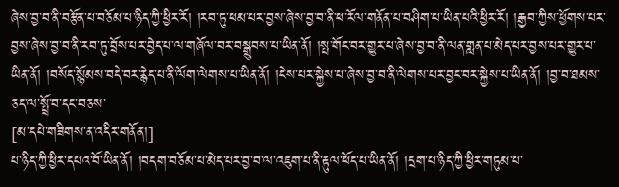ཞེས་བྱ་བ་ནི་བརྩོན་པ་བཅོམ་པ་ཉིད་ཀྱི་ཕྱིར་རོ། །རབ་ཏུ་ཕམ་པར་བྱས་ཞེས་བྱ་བ་ནི་ཕ་རོལ་གནོན་པ་བཤིག་པ་ཡིན་པའི་ཕྱིར་རོ། །རྒྱབ་ཀྱིས་ཕྱོགས་པར་བྱས་ཞེས་བྱ་བ་ནི་རབ་ཏུ་བྲོས་པར་བྱེད་པ་ལ་གཞོལ་བར་བསྒྲུབས་པ་ཡིན་ནོ། །སྤ་གོང་བར་གྱུར་པ་ཞེས་བྱ་བ་ནི་ལན་གླན་པ་མེད་པར་བྱས་པར་གྱུར་པ་ཡིན་ནོ། །བསོད་སྙོམས་བདེ་བར་རྙེད་པ་ནི་ལོག་ལེགས་པ་ཡིན་ནོ། །ངེས་པར་སྐྱེས་པ་ཞེས་བྱ་བ་ནི་ལེགས་པར་བྱང་བར་སྐྱེས་པ་ཡིན་ནོ། །བྱ་བ་ཐམས་ཅད་ལ་སྤྲོ་བ་དང་བཅས་
[མ་དཔེ་གཟིགས་ན་འདིར་གནོན།]
པ་ཉིད་ཀྱི་ཕྱིར་དཔའ་བོ་ཡིན་ནོ། །བདག་བཅོམ་པ་མེད་པར་བྱ་བ་ལ་འཇུག་པ་ནི་རྟུལ་ཕོད་པ་ཡིན་ནོ། །དྲག་པ་ཉིད་ཀྱི་ཕྱིར་གཏུམ་པ་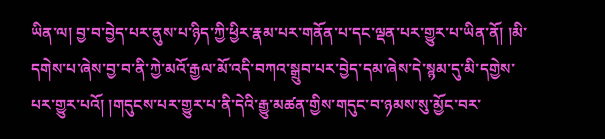ཡིན་ལ། བྱ་བ་བྱེད་པར་ནུས་པ་ཉིད་ཀྱི་ཕྱིར་རྣམ་པར་གནོན་པ་དང་ལྡན་པར་གྱུར་པ་ཡིན་ནོ། །མི་དགེས་པ་ཞེས་བྱ་བ་ནི་ཀྱེ་མའོ་རྒྱལ་མོ་འདི་བཀའ་སྒྲུབ་པར་བྱེད་དམ་ཞེས་དེ་སྙམ་དུ་མི་དགྱེས་པར་གྱུར་པའོ། །གདུངས་པར་གྱུར་པ་ནི་དེའི་རྒྱུ་མཚན་གྱིས་གདུང་བ་ཉམས་སུ་མྱོང་བར་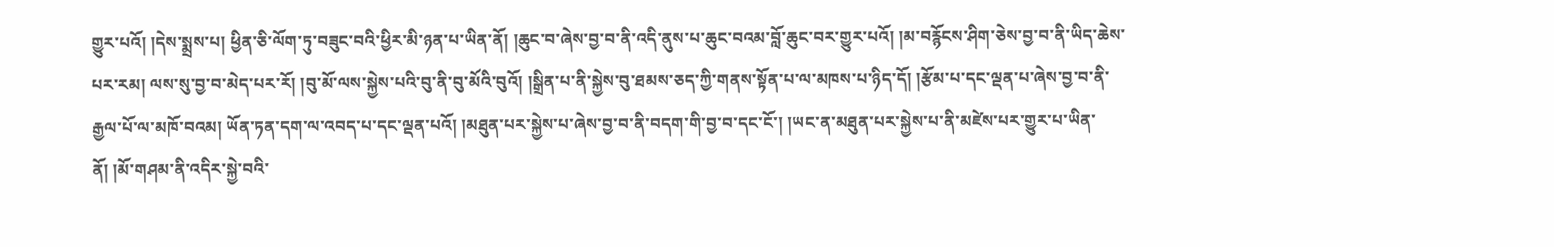གྱུར་པའོ། །དེས་སྨྲས་པ། ཕྱིན་ཅི་ལོག་ཏུ་བཟུང་བའི་ཕྱིར་མི་ཉན་པ་ཡིན་ནོ། །ཆུང་བ་ཞེས་བྱ་བ་ནི་འདི་ནུས་པ་ཆུང་བའམ་བློ་ཆུང་བར་གྱུར་པའོ། །མ་བརྙོངས་ཤིག་ཅེས་བྱ་བ་ནི་ཡིད་ཆེས་པར་རམ། ལས་སུ་བྱ་བ་མེད་པར་རོ། །བུ་མོ་ལས་སྐྱེས་པའི་བུ་ནི་བུ་མོའི་བུའོ། །སྒྲིན་པ་ནི་སྐྱེས་བུ་ཐམས་ཅད་ཀྱི་གནས་སྟོན་པ་ལ་མཁས་པ་ཉིད་དོ། །རྩོམ་པ་དང་ལྡན་པ་ཞེས་བྱ་བ་ནི་རྒྱལ་པོ་ལ་མཁོ་བའམ། ཡོན་ཏན་དག་ལ་འབད་པ་དང་ལྡན་པའོ། །མཐུན་པར་སྐྱེས་པ་ཞེས་བྱ་བ་ནི་བདག་གི་བྱ་བ་དང་ངོ་། །ཡང་ན་མཐུན་པར་སྐྱེས་པ་ནི་མཛེས་པར་གྱུར་པ་ཡིན་ནོ། །མོ་གཤམ་ནི་འདིར་སྐྱེ་བའི་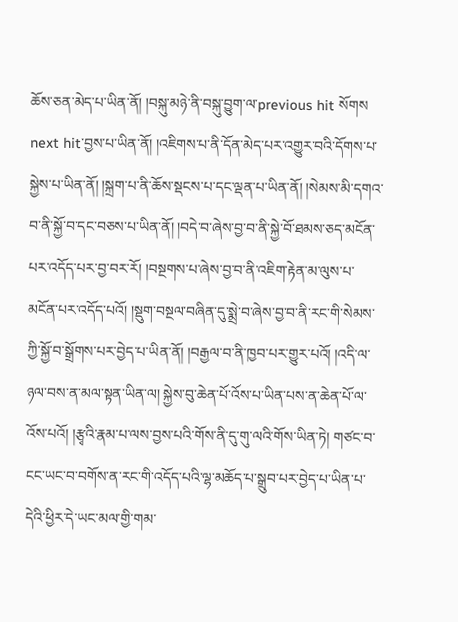ཆོས་ཅན་མེད་པ་ཡིན་ནོ། །བསྐུ་མཉེ་ནི་བསྐུ་བྱུག་ལ་previous hit སོགས next hit་བྱས་པ་ཡིན་ནོ། །འཇིགས་པ་ནི་དོན་མེད་པར་འགྱུར་བའི་དོགས་པ་སྐྱེས་པ་ཡིན་ནོ། །སྐྲག་པ་ནི་ཆོས་སྡངས་པ་དང་ལྡན་པ་ཡིན་ནོ། །སེམས་མི་དགའ་བ་ནི་སྐྱོ་བ་དང་བཅས་པ་ཡིན་ནོ། །བདེ་བ་ཞེས་བྱ་བ་ནི་སྐྱེ་བོ་ཐམས་ཅད་མངོན་པར་འདོད་པར་བྱ་བར་རོ། །བསྔགས་པ་ཞེས་བྱ་བ་ནི་འཇིག་རྟེན་མ་ལུས་པ་མངོན་པར་འདོད་པའོ། །སྡུག་བསྔལ་བཞིན་དུ་སྨྲེ་བ་ཞེས་བྱ་བ་ནི་རང་གི་སེམས་ཀྱི་སྐྱོ་བ་སྒྲོགས་པར་བྱེད་པ་ཡིན་ནོ། །བརྒྱལ་བ་ནི་ཁྱབ་པར་གྱུར་པའོ། །འདི་ལ་ཉལ་བས་ན་མལ་སྟན་ཡིན་ལ། སྐྱེས་བུ་ཆེན་པོ་འོས་པ་ཡིན་པས་ན་ཆེན་པོ་ལ་འོས་པའོ། །རྩྭའི་རྣམ་པ་ལས་བྱས་པའི་གོས་ནི་དུ་གུ་ལའི་གོས་ཡིན་ཏེ། གཙང་བ་ངང་ཡང་བ་བགོས་ན་རང་གི་འདོད་པའི་ལྷ་མཆོད་པ་སྒྲུབ་པར་བྱེད་པ་ཡིན་པ་དེའི་ཕྱིར་དེ་ཡང་མལ་གྱི་གམ་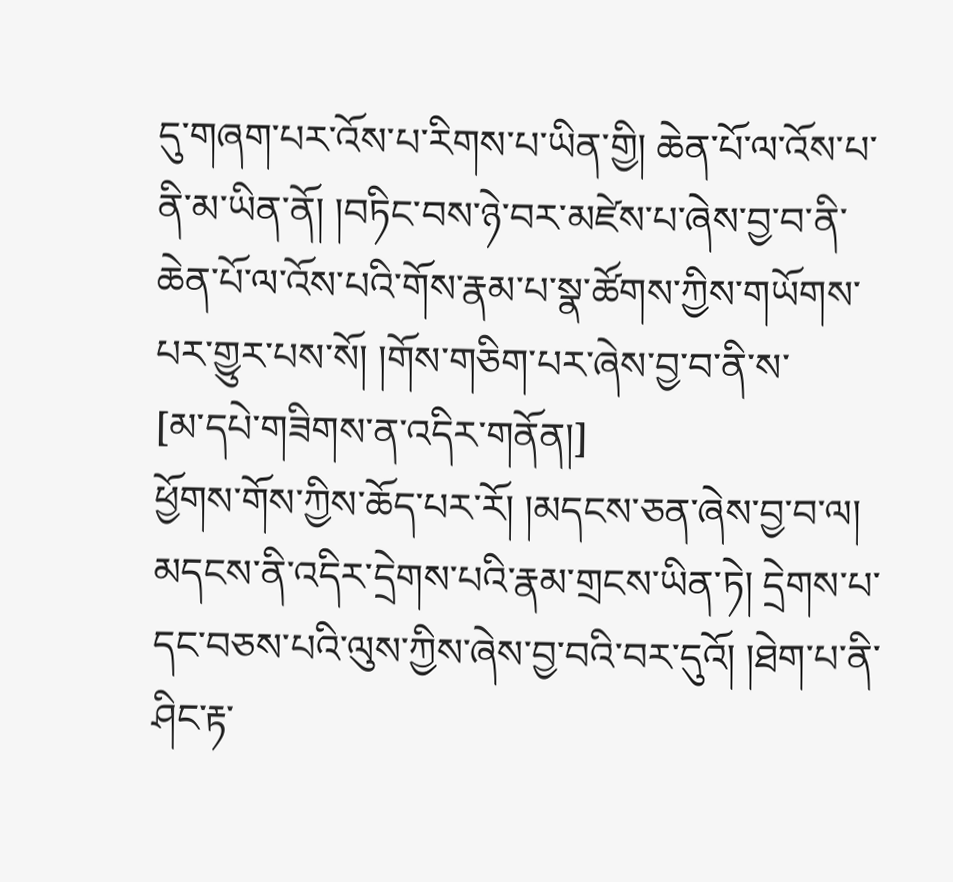དུ་གཞག་པར་འོས་པ་རིགས་པ་ཡིན་གྱི། ཆེན་པོ་ལ་འོས་པ་ནི་མ་ཡིན་ནོ། །བཏིང་བས་ཉེ་བར་མཛེས་པ་ཞེས་བྱ་བ་ནི་ཆེན་པོ་ལ་འོས་པའི་གོས་རྣམ་པ་སྣ་ཚོགས་ཀྱིས་གཡོགས་པར་གྱུར་པས་སོ། །གོས་གཅིག་པར་ཞེས་བྱ་བ་ནི་ས་
[མ་དཔེ་གཟིགས་ན་འདིར་གནོན།]
ཕྱོགས་གོས་ཀྱིས་ཆོད་པར་རོ། །མདངས་ཅན་ཞེས་བྱ་བ་ལ། མདངས་ནི་འདིར་དྲེགས་པའི་རྣམ་གྲངས་ཡིན་ཏེ། དྲེགས་པ་དང་བཅས་པའི་ལུས་ཀྱིས་ཞེས་བྱ་བའི་བར་དུའོ། །ཐེག་པ་ནི་ཤིང་རྟ་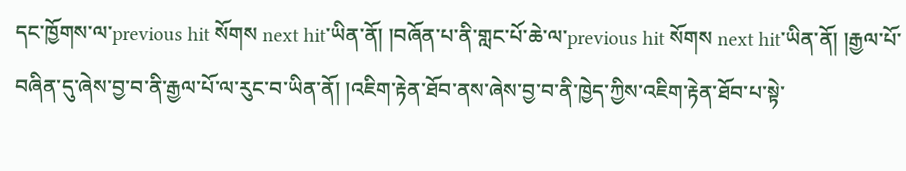དང་ཁྱོགས་ལ་previous hit སོགས next hit་ཡིན་ནོ། །བཞོན་པ་ནི་གླང་པོ་ཆེ་ལ་previous hit སོགས next hit་ཡིན་ནོ། །རྒྱལ་པོ་བཞིན་དུ་ཞེས་བྱ་བ་ནི་རྒྱལ་པོ་ལ་རུང་བ་ཡིན་ནོ། །འཇིག་རྟེན་ཐོབ་ནས་ཞེས་བྱ་བ་ནི་ཁྱེད་ཀྱིས་འཇིག་རྟེན་ཐོབ་པ་སྟེ་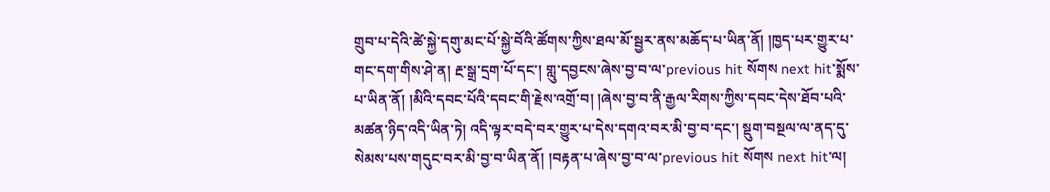གྲུབ་པ་དེའི་ཚེ་སྐྱེ་དགུ་མང་པོ་སྐྱེ་བོའི་ཚོགས་ཀྱིས་ཐལ་མོ་སྦྱར་ནས་མཆོད་པ་ཡིན་ནོ། །ཁྱད་པར་གྱུར་པ་གང་དག་གིས་ཤེ་ན། རྔ་སྒྲ་དྲག་པོ་དང་། གླུ་དབྱངས་ཞེས་བྱ་བ་ལ་previous hit སོགས next hit་སྨོས་པ་ཡིན་ནོ། །མིའི་དབང་པོའི་དབང་གི་རྗེས་འགྲོ་བ། །ཞེས་བྱ་བ་ནི་རྒྱལ་རིགས་ཀྱིས་དབང་དེས་ཐོབ་པའི་མཚན་ཉིད་འདི་ཡིན་ཏེ། འདི་ལྟར་བདེ་བར་གྱུར་པ་དེས་དགའ་བར་མི་བྱ་བ་དང་། སྡུག་བསྔལ་ལ་ནད་དུ་སེམས་པས་གདུང་བར་མི་བྱ་བ་ཡིན་ནོ། །བརྟན་པ་ཞེས་བྱ་བ་ལ་previous hit སོགས next hit་ལ།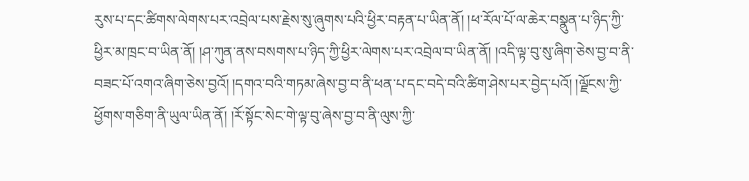རུས་པ་དང་ཚིགས་ལེགས་པར་འབྲེལ་པས་རྗེས་སུ་ཞུགས་པའི་ཕྱིར་བརྟན་པ་ཡིན་ནོ། །ཕ་རོལ་པོ་ལ་ཆེར་བསྣུན་པ་ཉིད་ཀྱི་ཕྱིར་མ་ཁྲང་བ་ཡིན་ནོ། །ཤ་ཀུན་ནས་བསགས་པ་ཉིད་ཀྱི་ཕྱིར་ལེགས་པར་འབྲེལ་བ་ཡིན་ནོ། །འདི་ལྟ་བུ་སུ་ཞིག་ཅེས་བྱ་བ་ནི་བཟང་པོ་འགའ་ཞིག་ཅེས་བྱའོ། །དགའ་བའི་གཏམ་ཞེས་བྱ་བ་ནི་ཕན་པ་དང་བདེ་བའི་ཚིག་ཤེས་པར་བྱེད་པའོ། །ལྗོངས་ཀྱི་ཕྱོགས་གཅིག་ནི་ཡུལ་ཡིན་ནོ། །རོ་སྟོང་སེང་གེ་ལྟ་བུ་ཞེས་བྱ་བ་ནི་ལུས་ཀྱི་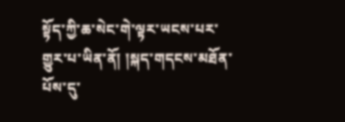སྟོད་ཀྱི་ཆ་སེང་གེ་ལྟར་ཡངས་པར་གྱུར་པ་ཡིན་ནོ། །སྐད་གདངས་མཐོན་པོས་དུ་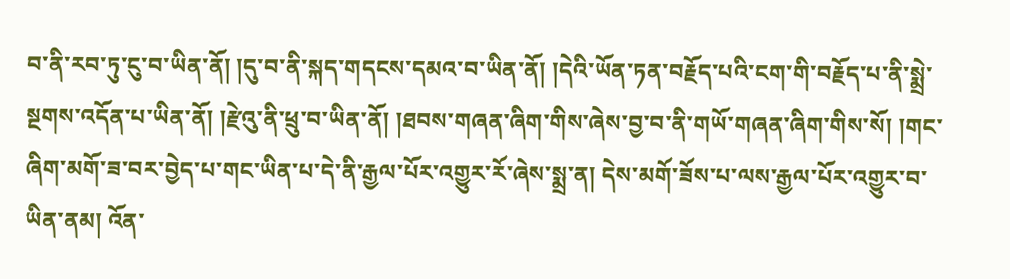བ་ནི་རབ་ཏུ་ངུ་བ་ཡིན་ནོ། །དུ་བ་ནི་སྐད་གདངས་དམའ་བ་ཡིན་ནོ། །དེའི་ཡོན་ཏན་བརྗོད་པའི་ངག་གི་བརྗོད་པ་ནི་སྨྲེ་སྔགས་འདོན་པ་ཡིན་ནོ། །རྫེའུ་ནི་ཕྲུ་བ་ཡིན་ནོ། །ཐབས་གཞན་ཞིག་གིས་ཞེས་བྱ་བ་ནི་གཡོ་གཞན་ཞིག་གིས་སོ། །གང་ཞིག་མགོ་ཟ་བར་བྱེད་པ་གང་ཡིན་པ་དེ་ནི་རྒྱལ་པོར་འགྱུར་རོ་ཞེས་སྨྲ་ན། དེས་མགོ་ཟོས་པ་ལས་རྒྱལ་པོར་འགྱུར་བ་ཡིན་ནམ། འོན་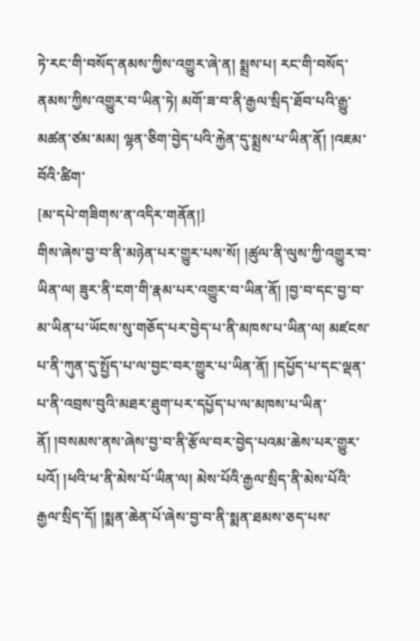ཏེ་རང་གི་བསོད་ནམས་ཀྱིས་འགྱུར་ཞེ་ན། སྨྲས་པ། རང་གི་བསོད་ནམས་ཀྱིས་འགྱུར་བ་ཡིན་ཏེ། མགོ་ཟ་བ་ནི་རྒྱལ་སྲིད་ཐོབ་པའི་རྒྱུ་མཚན་ཙམ་མམ། ལྷན་ཅིག་བྱེད་པའི་རྐྱེན་དུ་སྨྲས་པ་ཡིན་ནོ། །འཇམ་བོའི་ཚིག་
[མ་དཔེ་གཟིགས་ན་འདིར་གནོན།]
གིས་ཞེས་བྱ་བ་ནི་མཉེན་པར་གྱུར་པས་སོ། །ཚུལ་ནི་ལུས་ཀྱི་འགྱུར་བ་ཡིན་ལ། ཟུར་ནི་ངག་གི་རྣམ་པར་འགྱུར་བ་ཡིན་ནོ། །བྱ་བ་དང་བྱ་བ་མ་ཡིན་པ་ཡོངས་སུ་གཅོད་པར་བྱེད་པ་ནི་མཁས་པ་ཡིན་ལ། མཛངས་པ་ནི་ཀུན་དུ་སྤྱོད་པ་ལ་བྱང་བར་གྱུར་པ་ཡིན་ནོ། །དཔྱོད་པ་དང་ལྡན་པ་ནི་འབྲས་བུའི་མཐར་ཐུག་པར་དཔྱོད་པ་ལ་མཁས་པ་ཡིན་ནོ། །བསམས་ནས་ཞེས་བྱ་བ་ནི་རྩོལ་བར་བྱེད་པའམ་ཆེས་པར་གྱུར་པའོ། །ཕའི་ཕ་ནི་མེས་པོ་ཡིན་ལ། མེས་པོའི་རྒྱལ་སྲིད་ནི་མེས་པོའི་རྒྱལ་སྲིད་དོ། །སྨན་ཆེན་པོ་ཞེས་བྱ་བ་ནི་སྨན་ཐམས་ཅད་པས་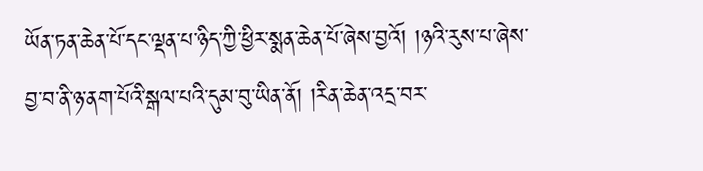ཡོན་ཏན་ཆེན་པོ་དང་ལྡན་པ་ཉིད་ཀྱི་ཕྱིར་སྨན་ཆེན་པོ་ཞེས་བྱའོ། །ཉའི་རུས་པ་ཞེས་བྱ་བ་ནི་ཉ་ནག་པོའི་སྒལ་པའི་དུམ་བུ་ཡིན་ནོ། །རིན་ཆེན་འདྲ་བར་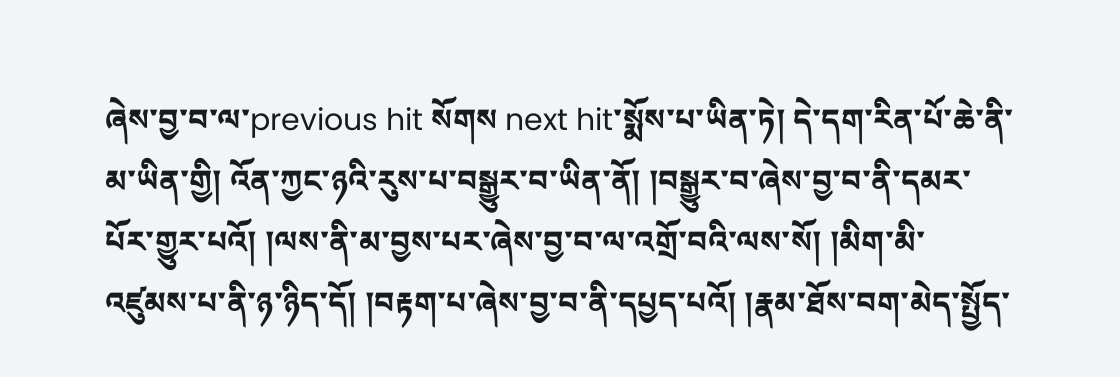ཞེས་བྱ་བ་ལ་previous hit སོགས next hit་སྨོས་པ་ཡིན་ཏེ། དེ་དག་རིན་པོ་ཆེ་ནི་མ་ཡིན་གྱི། འོན་ཀྱང་ཉའི་རུས་པ་བསྒྱུར་བ་ཡིན་ནོ། །བསྒྱུར་བ་ཞེས་བྱ་བ་ནི་དམར་པོར་གྱུར་པའོ། །ལས་ནི་མ་བྱས་པར་ཞེས་བྱ་བ་ལ་འགྲོ་བའི་ལས་སོ། །མིག་མི་འཛུམས་པ་ནི་ཉ་ཉིད་དོ། །བརྟག་པ་ཞེས་བྱ་བ་ནི་དཔྱད་པའོ། །རྣམ་ཐོས་བག་མེད་སྤྱོད་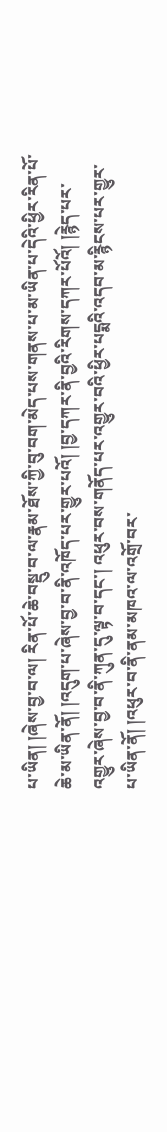པ་ཡིན། །ཞེས་བྱ་བ་ལ། རིན་པོ་ཆེ་བསྡུ་བ་ལ་རྣམ་ཐོས་ཀྱི་བུ་བག་མེད་པས་གནས་པ་མ་ཡིན་པ་དེའི་ཕྱིར་རིན་པོ་ཆེ་མ་ཡིན་ནོ། །འདུག་པ་ཞེས་བྱ་བ་ནི་འཁོད་པར་གྱུར་པའོ། །བྱ་དཀར་ནི་བྱའི་རིགས་དཀར་པོའོ། །རྙེད་པར་འགྱུར་ཞེས་བྱ་བ་ནི་ཀུན་དུ་ལྟ་བ་དང་། འཕུར་བས་གནོད་པར་འགྱུར་བའི་ཕྱིར་པདྨའི་འདབ་མ་རྙིངས་པར་གྱུར་པ་ཡིན་ནོ། །འཕུར་བ་ནི་ནམ་མཁའ་ལ་འགྲོ་བར་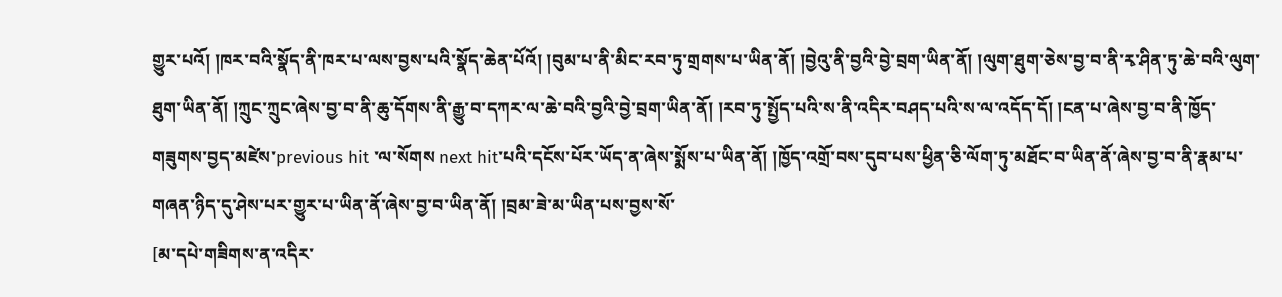གྱུར་པའོ། །ཁར་བའི་སྣོད་ནི་ཁར་པ་ལས་བྱས་པའི་སྣོད་ཆེན་པོའོ། །བུམ་པ་ནི་མིང་རབ་ཏུ་གྲགས་པ་ཡིན་ནོ། །བྱེའུ་ནི་བྱའི་བྱེ་བྲག་ཡིན་ནོ། །ལུག་ཐུག་ཅེས་བྱ་བ་ནི་རྭ་ཤིན་ཏུ་ཆེ་བའི་ལུག་ཐུག་ཡིན་ནོ། །ཀྲུང་ཀྲུང་ཞེས་བྱ་བ་ནི་ཆུ་དོགས་ནི་རྒྱུ་བ་དཀར་ལ་ཆེ་བའི་བྱའི་བྱེ་བྲག་ཡིན་ནོ། །རབ་ཏུ་སྤྱོད་པའི་ས་ནི་འདིར་བཤད་པའི་ས་ལ་འདོད་དོ། །ངན་པ་ཞེས་བྱ་བ་ནི་ཁྱོད་གཟུགས་བྱད་མཛེས་previous hit ་ལ་སོགས next hit་པའི་དངོས་པོར་ཡོད་ན་ཞེས་སྨོས་པ་ཡིན་ནོ། །ཁྱོད་འགྲོ་བས་དུབ་པས་ཕྱིན་ཅི་ལོག་ཏུ་མཐོང་བ་ཡིན་ནོ་ཞེས་བྱ་བ་ནི་རྣམ་པ་གཞན་ཉིད་དུ་ཤེས་པར་གྱུར་པ་ཡིན་ནོ་ཞེས་བྱ་བ་ཡིན་ནོ། །བྲམ་ཟེ་མ་ཡིན་པས་བྱས་སོ་
[མ་དཔེ་གཟིགས་ན་འདིར་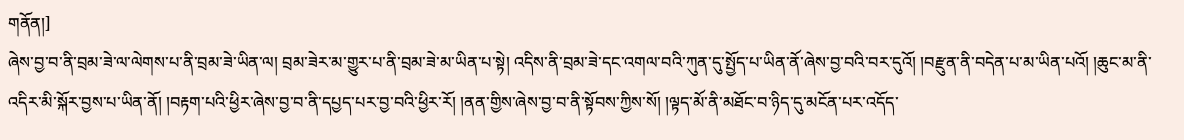གནོན།]
ཞེས་བྱ་བ་ནི་བྲམ་ཟེ་ལ་ལེགས་པ་ནི་བྲམ་ཟེ་ཡིན་ལ། བྲམ་ཟེར་མ་གྱུར་པ་ནི་བྲམ་ཟེ་མ་ཡིན་པ་སྟེ། འདིས་ནི་བྲམ་ཟེ་དང་འགལ་བའི་ཀུན་དུ་སྤྱོད་པ་ཡིན་ནོ་ཞེས་བྱ་བའི་བར་དུའོ། །བརྫུན་ནི་བདེན་པ་མ་ཡིན་པའོ། །ཆུང་མ་ནི་འདིར་མི་སྐོར་བྱས་པ་ཡིན་ནོ། །བརྟག་པའི་ཕྱིར་ཞེས་བྱ་བ་ནི་དཔྱད་པར་བྱ་བའི་ཕྱིར་རོ། །ནན་གྱིས་ཞེས་བྱ་བ་ནི་སྟོབས་ཀྱིས་སོ། །ལྟད་མོ་ནི་མཐོང་བ་ཉིད་དུ་མངོན་པར་འདོད་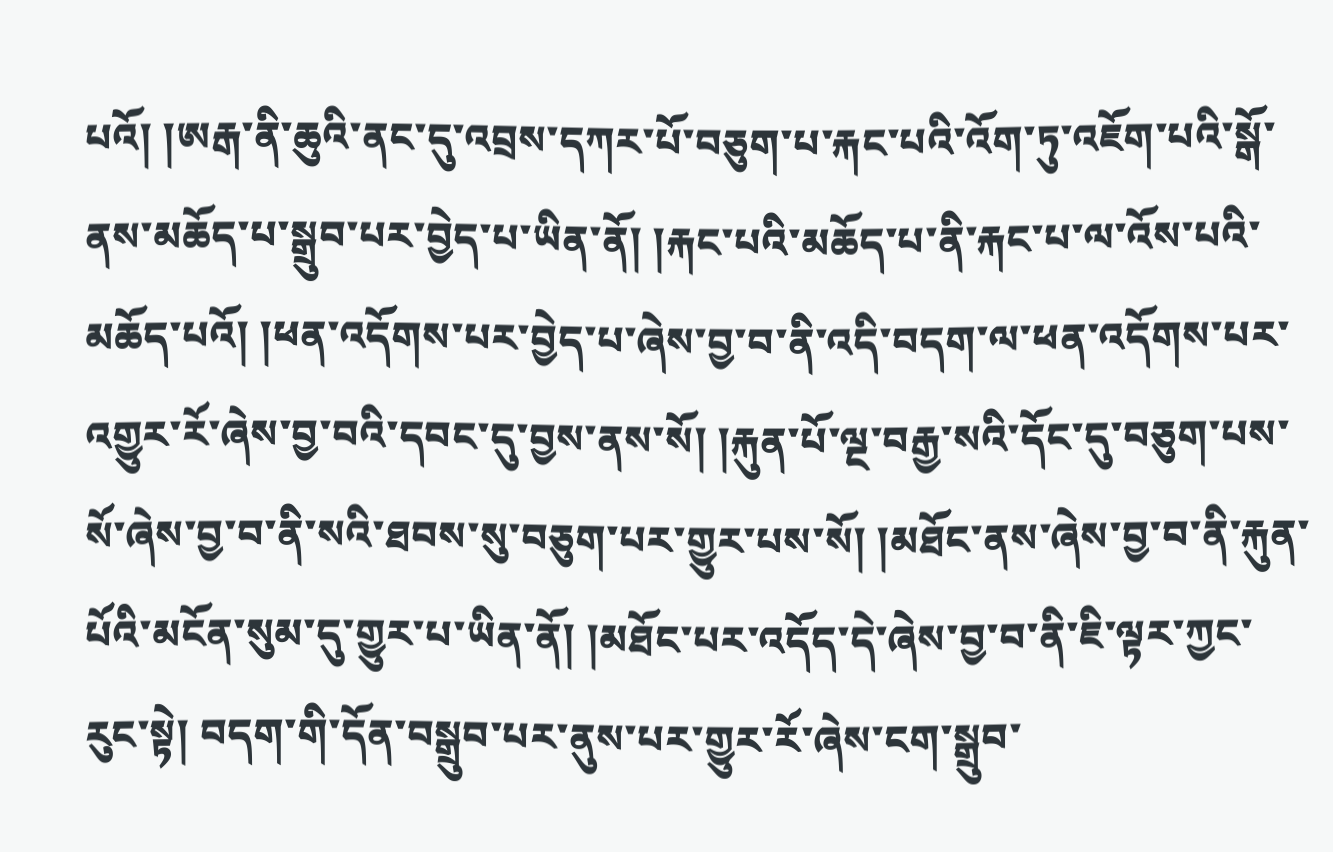པའོ། །ཨརྒ་ནི་ཆུའི་ནང་དུ་འབྲས་དཀར་པོ་བཅུག་པ་རྐང་པའི་འོག་ཏུ་འཇོག་པའི་སྒོ་ནས་མཆོད་པ་སྒྲུབ་པར་བྱེད་པ་ཡིན་ནོ། །རྐང་པའི་མཆོད་པ་ནི་རྐང་པ་ལ་འོས་པའི་མཆོད་པའོ། །ཕན་འདོགས་པར་བྱེད་པ་ཞེས་བྱ་བ་ནི་འདི་བདག་ལ་ཕན་འདོགས་པར་འགྱུར་རོ་ཞེས་བྱ་བའི་དབང་དུ་བྱས་ནས་སོ། །རྐུན་པོ་ལྔ་བརྒྱ་སའི་དོང་དུ་བཅུག་པས་སོ་ཞེས་བྱ་བ་ནི་སའི་ཐབས་སུ་བཅུག་པར་གྱུར་པས་སོ། །མཐོང་ནས་ཞེས་བྱ་བ་ནི་རྐུན་པོའི་མངོན་སུམ་དུ་གྱུར་པ་ཡིན་ནོ། །མཐོང་པར་འདོད་དེ་ཞེས་བྱ་བ་ནི་ཇི་ལྟར་ཀྱང་རུང་སྟེ། བདག་གི་དོན་བསྒྲུབ་པར་ནུས་པར་གྱུར་རོ་ཞེས་ངག་སྒྲུབ་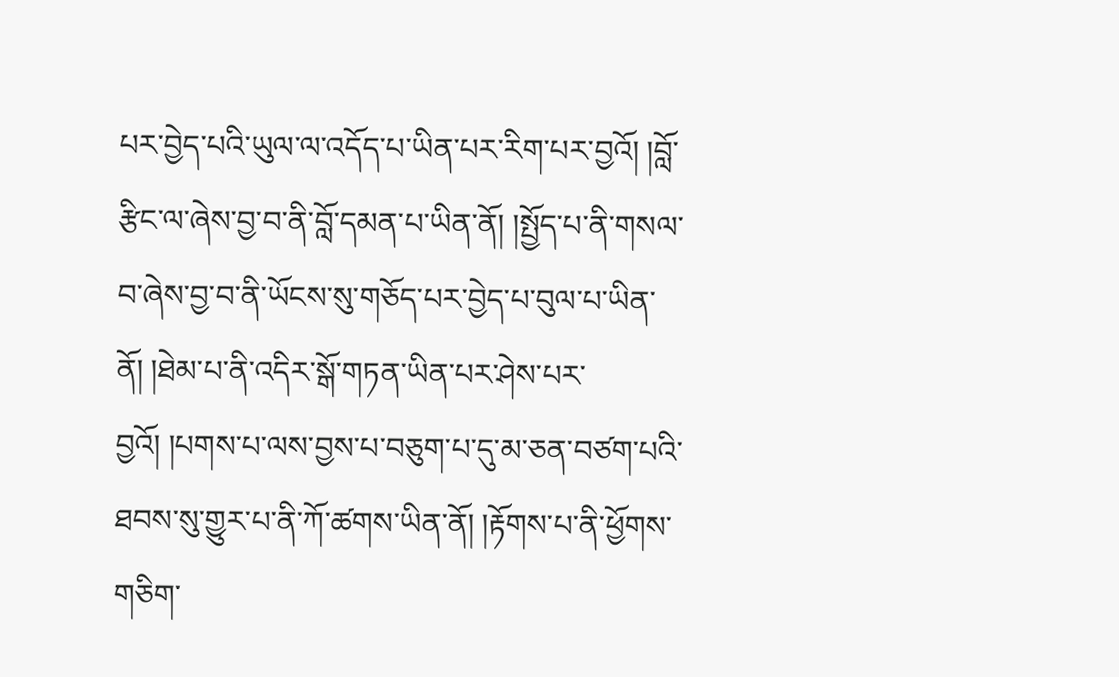པར་བྱེད་པའི་ཡུལ་ལ་འདོད་པ་ཡིན་པར་རིག་པར་བྱའོ། །བློ་རྩིང་ལ་ཞེས་བྱ་བ་ནི་བློ་དམན་པ་ཡིན་ནོ། །སྤྱོད་པ་ནི་གསལ་བ་ཞེས་བྱ་བ་ནི་ཡོངས་སུ་གཅོད་པར་བྱེད་པ་བུལ་པ་ཡིན་ནོ། །ཐེམ་པ་ནི་འདིར་སྒོ་གཏན་ཡིན་པར་ཤེས་པར་བྱའོ། །པགས་པ་ལས་བྱས་པ་བཅུག་པ་དུ་མ་ཅན་བཙག་པའི་ཐབས་སུ་གྱུར་པ་ནི་ཀོ་ཚགས་ཡིན་ནོ། །རྟོགས་པ་ནི་ཕྱོགས་གཅིག་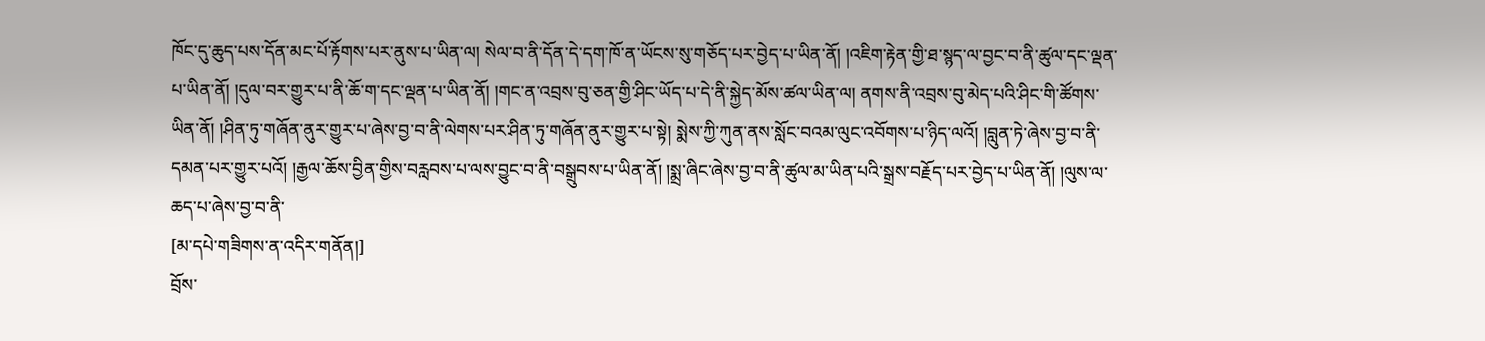ཁོང་དུ་ཆུད་པས་དོན་མང་པོ་རྟོགས་པར་ནུས་པ་ཡིན་ལ། སེལ་བ་ནི་དོན་དེ་དག་ཁོ་ན་ཡོངས་སུ་གཅོད་པར་བྱེད་པ་ཡིན་ནོ། །འཇིག་རྟེན་གྱི་ཐ་སྙད་ལ་བྱང་བ་ནི་ཚུལ་དང་ལྡན་པ་ཡིན་ནོ། །དུལ་བར་གྱུར་པ་ནི་ཆོ་ག་དང་ལྡན་པ་ཡིན་ནོ། །གང་ན་འབྲས་བུ་ཅན་གྱི་ཤིང་ཡོད་པ་དེ་ནི་སྐྱེད་མོས་ཚལ་ཡིན་ལ། ནགས་ནི་འབྲས་བུ་མེད་པའི་ཤིང་གི་ཚོགས་ཡིན་ནོ། །ཤིན་ཏུ་གཞོན་ནུར་གྱུར་པ་ཞེས་བྱ་བ་ནི་ལེགས་པར་ཤིན་ཏུ་གཞོན་ནུར་གྱུར་པ་སྟེ། སྨེས་ཀྱི་ཀུན་ནས་སློང་བའམ་ལུང་འབོགས་པ་ཉིད་ལའོ། །བླུན་ཏེ་ཞེས་བྱ་བ་ནི་དམན་པར་གྱུར་པའོ། །རྒྱལ་ཆོས་བྱིན་གྱིས་བརླབས་པ་ལས་བྱུང་བ་ནི་བསྒྲུབས་པ་ཡིན་ནོ། །སྨྲ་ཞིང་ཞེས་བྱ་བ་ནི་ཚུལ་མ་ཡིན་པའི་སྒྲས་བརྗོད་པར་བྱེད་པ་ཡིན་ནོ། །ལུས་ལ་ཆད་པ་ཞེས་བྱ་བ་ནི་
[མ་དཔེ་གཟིགས་ན་འདིར་གནོན།]
བྲོས་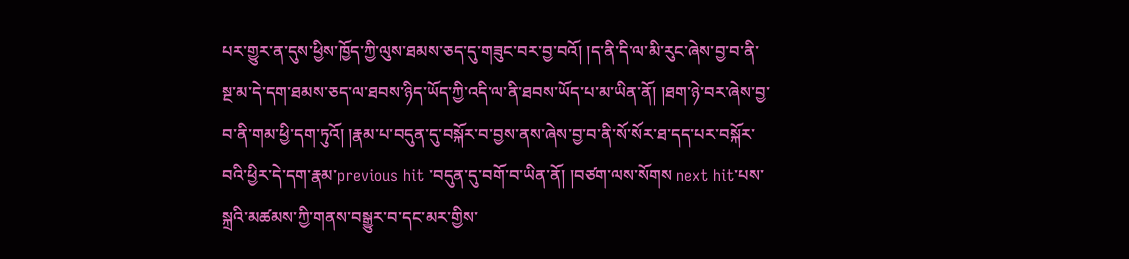པར་གྱུར་ན་དུས་ཕྱིས་ཁྱོད་ཀྱི་ལུས་ཐམས་ཅད་དུ་གཟུང་བར་བྱ་བའོ། །ད་ནི་དི་ལ་མི་རུང་ཞེས་བྱ་བ་ནི་སྔ་མ་དེ་དག་ཐམས་ཅད་ལ་ཐབས་ཉིད་ཡོད་ཀྱི་འདི་ལ་ནི་ཐབས་ཡོད་པ་མ་ཡིན་ནོ། །ཐག་ཉེ་བར་ཞེས་བྱ་བ་ནི་གམ་ཕྱི་དག་ཏུའོ། །རྣམ་པ་བདུན་དུ་བསྐོར་བ་བྱས་ནས་ཞེས་བྱ་བ་ནི་སོ་སོར་ཐ་དད་པར་བསྐོར་བའི་ཕྱིར་དེ་དག་རྣམ་previous hit ་བདུན་དུ་བགོ་བ་ཡིན་ནོ། །བཙག་ལས་སོགས next hit་པས་སྐྲའི་མཚམས་ཀྱི་གནས་བསྒྱུར་བ་དང་མར་གྱིས་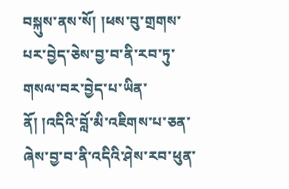བསྐུས་ནས་སོ། །ཕས་བུ་གྲགས་པར་བྱེད་ཅེས་བྱ་བ་ནི་རབ་ཏུ་གསལ་བར་བྱེད་པ་ཡིན་ནོ། །འདིའི་བློ་མི་འཇིགས་པ་ཅན་ཞེས་བྱ་བ་ནི་འདིའི་ཤེས་རབ་ཕུན་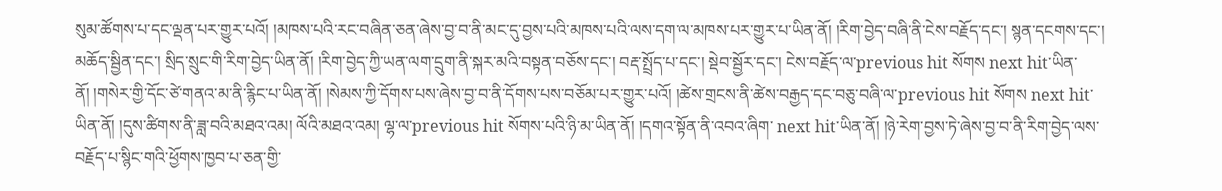སུམ་ཚོགས་པ་དང་ལྡན་པར་གྱུར་པའོ། །མཁས་པའི་རང་བཞིན་ཅན་ཞེས་བྱ་བ་ནི་མང་དུ་བྱས་པའི་མཁས་པའི་ལས་དག་ལ་མཁས་པར་གྱུར་པ་ཡིན་ནོ། །རིག་བྱེད་བཞི་ནི་ངེས་བརྗོད་དང་། སྙན་དངགས་དང་། མཆོད་སྦྱིན་དང་། སྲིད་སྲུང་གི་རིག་བྱེད་ཡིན་ནོ། །རིག་བྱེད་ཀྱི་ཡན་ལག་དྲུག་ནི་སྐར་མའི་བསྟན་བཅོས་དང་། བརྡ་སྤྲོད་པ་དང་། སྡེབ་སྦྱོར་དང་། ངེས་བརྗོད་ལ་previous hit སོགས next hit་ཡིན་ནོ། །གསེར་གྱི་དོང་ཙེ་གནའ་མ་ནི་རྙིང་པ་ཡིན་ནོ། །སེམས་ཀྱི་དོགས་པས་ཞེས་བྱ་བ་ནི་དོགས་པས་བཅོམ་པར་གྱུར་པའོ། །ཚེས་གྲངས་ནི་ཚེས་བརྒྱད་དང་བཅུ་བཞི་ལ་previous hit སོགས next hit་ཡིན་ནོ། །དུས་ཚིགས་ནི་ཟླ་བའི་མཐའ་འམ། ལོའི་མཐའ་འམ། ལྷ་ལ་previous hit སོགས་པའི་ཉི་མ་ཡིན་ནོ། །དགའ་སྟོན་ནི་འབའ་ཞིག་ next hit་ཡིན་ནོ། །ཉེ་རེག་བྱས་ཏེ་ཞེས་བྱ་བ་ནི་རིག་བྱེད་ལས་བརྗོད་པ་སྙིང་གའི་ཕྱོགས་ཁྱབ་པ་ཅན་གྱི་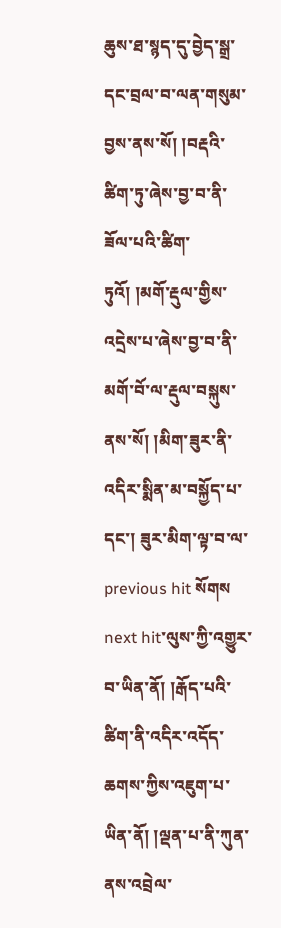ཆུས་ཐ་སྙད་དུ་བྱེད་སྒྲ་དང་བྲལ་བ་ལན་གསུམ་བྱས་ནས་སོ། །བརྡའི་ཚིག་ཏུ་ཞེས་བྱ་བ་ནི་ཟོལ་པའི་ཚིག་ཏུའོ། །མགོ་རྡུལ་གྱིས་འདྲེས་པ་ཞེས་བྱ་བ་ནི་མགོ་བོ་ལ་རྡུལ་བསྐུས་ནས་སོ། །མིག་ཟུར་ནི་འདིར་སྨིན་མ་བསྐྱོད་པ་དང་། ཟུར་མིག་ལྟ་བ་ལ་previous hit སོགས next hit་ལུས་ཀྱི་འགྱུར་བ་ཡིན་ནོ། །རྒོད་པའི་ཚིག་ནི་འདིར་འདོད་ཆགས་ཀྱིས་འཇུག་པ་ཡིན་ནོ། །ལྡན་པ་ནི་ཀུན་ནས་འབྲེལ་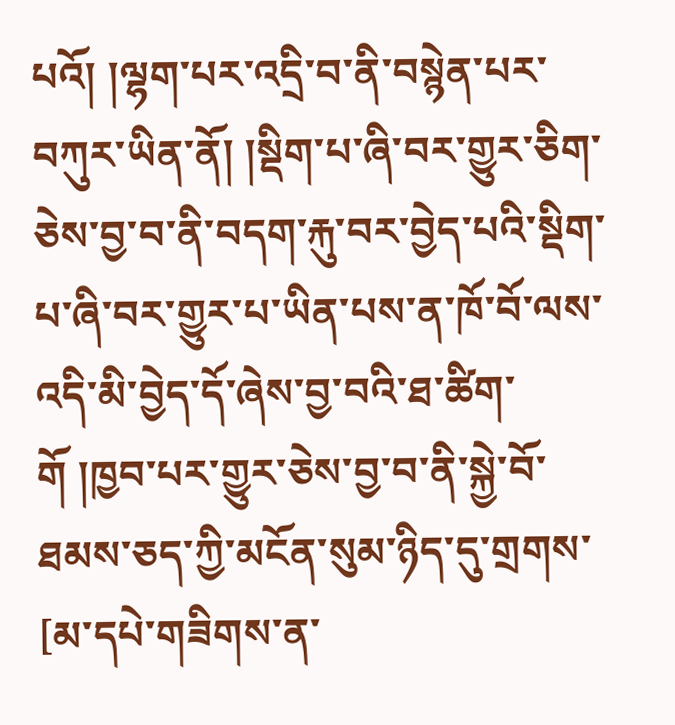པའོ། །ལྷག་པར་འདྲི་བ་ནི་བསྙེན་པར་བཀུར་ཡིན་ནོ། །སྡིག་པ་ཞི་བར་གྱུར་ཅིག་ཅེས་བྱ་བ་ནི་བདག་རྐུ་བར་བྱེད་པའི་སྡིག་པ་ཞི་བར་གྱུར་པ་ཡིན་པས་ན་ཁོ་བོ་ལས་འདི་མི་བྱེད་དོ་ཞེས་བྱ་བའི་ཐ་ཚིག་གོ །ཁྱབ་པར་གྱུར་ཅེས་བྱ་བ་ནི་སྐྱེ་བོ་ཐམས་ཅད་ཀྱི་མངོན་སུམ་ཉིད་དུ་གྲགས་
[མ་དཔེ་གཟིགས་ན་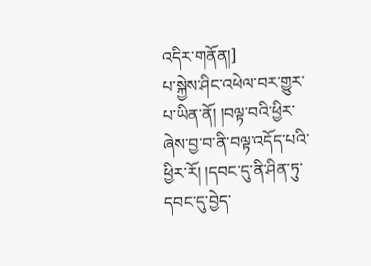འདིར་གནོན།]
པ་སྐྱེས་ཤིང་འཕེལ་བར་གྱུར་པ་ཡིན་ནོ། །བལྟ་བའི་ཕྱིར་ཞེས་བྱ་བ་ནི་བལྟ་འདོད་པའི་ཕྱིར་རོ། །དབང་དུ་ནི་ཤིན་ཏུ་དབང་དུ་བྱེད་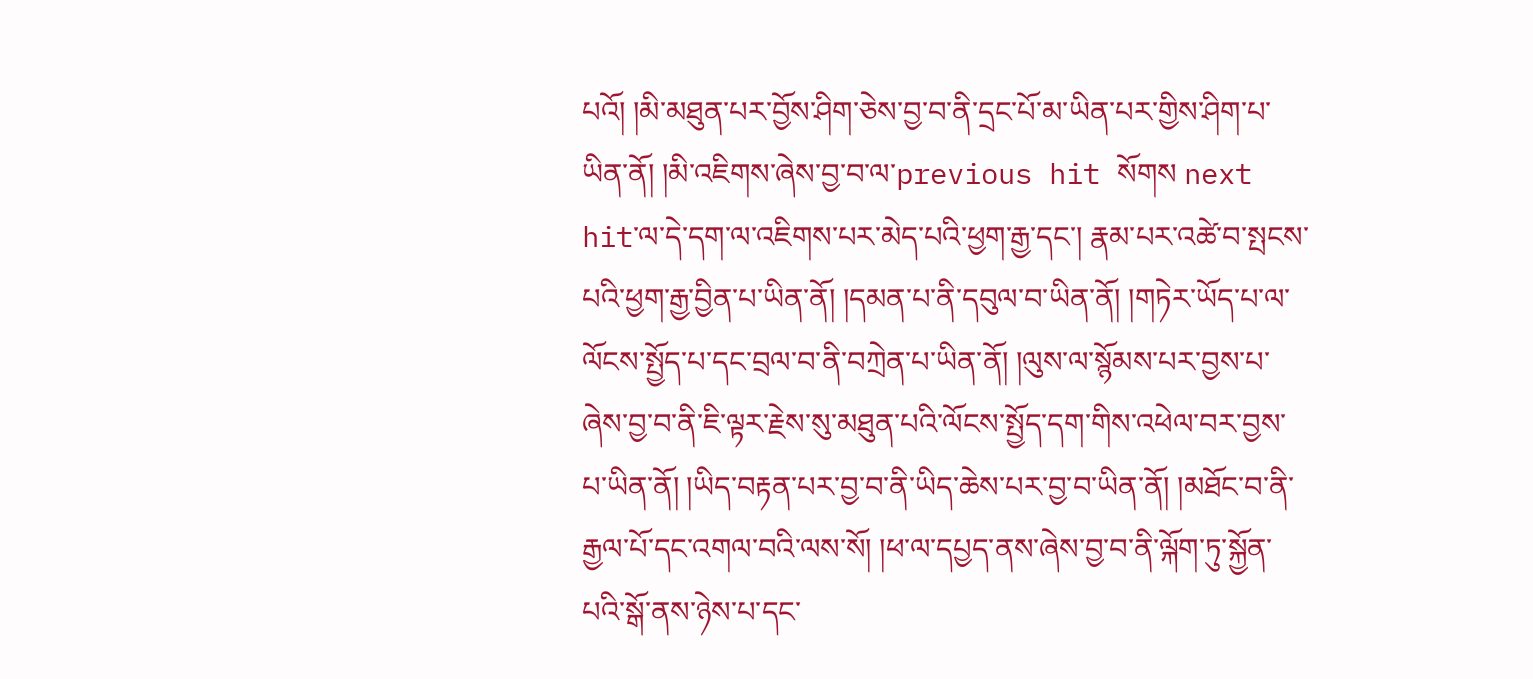པའོ། །མི་མཐུན་པར་བྱོས་ཤིག་ཅེས་བྱ་བ་ནི་དྲང་པོ་མ་ཡིན་པར་གྱིས་ཤིག་པ་ཡིན་ནོ། །མི་འཇིགས་ཞེས་བྱ་བ་ལ་previous hit སོགས next hit་ལ་དེ་དག་ལ་འཇིགས་པར་མེད་པའི་ཕྱག་རྒྱ་དང་། རྣམ་པར་འཚེ་བ་སྤངས་པའི་ཕྱག་རྒྱ་བྱིན་པ་ཡིན་ནོ། །དམན་པ་ནི་དབུལ་བ་ཡིན་ནོ། །གཏེར་ཡོད་པ་ལ་ལོངས་སྤྱོད་པ་དང་བྲལ་བ་ནི་བཀྲེན་པ་ཡིན་ནོ། །ལུས་ལ་སྙོམས་པར་བྱས་པ་ཞེས་བྱ་བ་ནི་ཇི་ལྟར་རྗེས་སུ་མཐུན་པའི་ལོངས་སྤྱོད་དག་གིས་འཕེལ་བར་བྱས་པ་ཡིན་ནོ། །ཡིད་བརྟན་པར་བྱ་བ་ནི་ཡིད་ཆེས་པར་བྱ་བ་ཡིན་ནོ། །མཐོང་བ་ནི་རྒྱལ་པོ་དང་འགལ་བའི་ལས་སོ། །ཕ་ལ་དཔྱད་ནས་ཞེས་བྱ་བ་ནི་ལྐོག་ཏུ་སྐྱོན་པའི་སྒོ་ནས་ཉེས་པ་དང་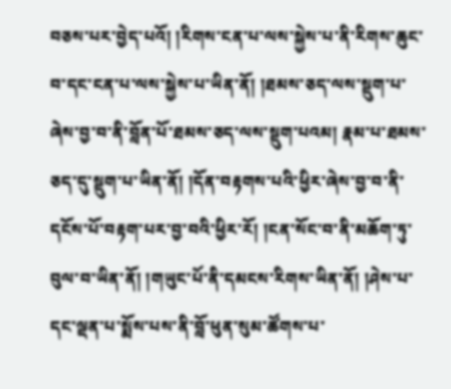བཅས་པར་བྱེད་པའོ། །རིགས་ངན་པ་ལས་སྐྱེས་པ་ནི་རིགས་ཆུང་བ་དང་ངན་པ་ལས་སྐྱེས་པ་ཡིན་ནོ། །ཐམས་ཅད་ལས་སྡུག་པ་ཞེས་བྱ་བ་ནི་བློན་པོ་ཐམས་ཅད་ལས་སྡུག་པའམ། རྣམ་པ་ཐམས་ཅད་དུ་སྡུག་པ་ཡིན་ནོ། །དོན་བརྟགས་པའི་ཕྱིར་ཞེས་བྱ་བ་ནི་དངོས་པོ་བརྟག་པར་བྱ་བའི་ཕྱིར་རོ། །ངན་སོང་བ་ནི་མཆོག་ཏུ་བུལ་བ་ཡིན་ནོ། །གཡུང་པོ་ནི་དམངས་རིགས་ཡིན་ནོ། །ཤེས་པ་དང་ལྡན་པ་སྨོས་པས་ནི་བློ་ཕུན་སུམ་ཚོགས་པ་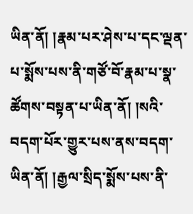ཡིན་ནོ། །རྣམ་པར་ཤེས་པ་དང་ལྡན་པ་སྨོས་པས་ནི་གཙོ་བོ་རྣམ་པ་སྣ་ཚོགས་བསྟན་པ་ཡིན་ནོ། །སའི་བདག་པོར་གྱུར་པས་ནས་བདག་ཡིན་ནོ། །རྒྱལ་སྲིད་སྨོས་པས་ནི་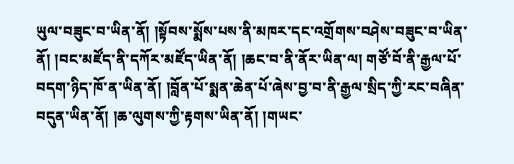ཡུལ་བཟུང་བ་ཡིན་ནོ། །སྟོབས་སྨོས་པས་ནི་མཁར་དང་འགྲོགས་བཤེས་བཟུང་བ་ཡིན་ནོ། །བང་མཛོད་ནི་དཀོར་མཛོད་ཡིན་ནོ། །ཆང་བ་ནི་ནོར་ཡིན་ལ། གཙོ་བོ་ནི་རྒྱལ་པོ་བདག་ཉིད་ཁོ་ན་ཡིན་ནོ། །བློན་པོ་སྨན་ཆེན་པོ་ཞེས་བྱ་བ་ནི་རྒྱལ་སྲིད་ཀྱི་རང་བཞིན་བདུན་ཡིན་ནོ། །ཆ་ལུགས་ཀྱི་རྟགས་ཡིན་ནོ། །གཡང་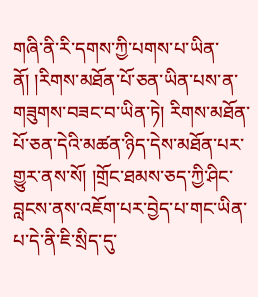གཞི་ནི་རི་དགས་ཀྱི་པགས་པ་ཡིན་ནོ། །རིགས་མཐོན་པོ་ཅན་ཡིན་པས་ན་གཟུགས་བཟང་བ་ཡིན་ཏེ། རིགས་མཐོན་པོ་ཅན་དེའི་མཚན་ཉིད་དེས་མཐོན་པར་གྱུར་ནས་སོ། །གྲོང་ཐམས་ཅད་ཀྱི་ཤིང་བླངས་ནས་འཇོག་པར་བྱེད་པ་གང་ཡིན་པ་དེ་ནི་ཇི་སྲིད་དུ་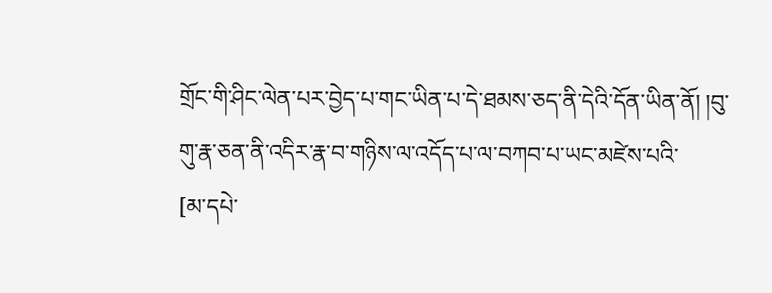གྲོང་གི་ཤིང་ལེན་པར་བྱེད་པ་གང་ཡིན་པ་དེ་ཐམས་ཅད་ནི་དེའི་དོན་ཡིན་ནོ། །བུ་གུ་རྣ་ཅན་ནི་འདིར་རྣ་བ་གཉིས་ལ་འདོད་པ་ལ་བཀབ་པ་ཡང་མཛེས་པའི་
[མ་དཔེ་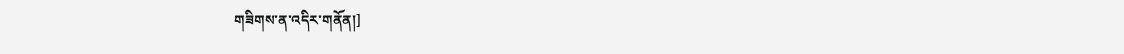གཟིགས་ན་འདིར་གནོན།]